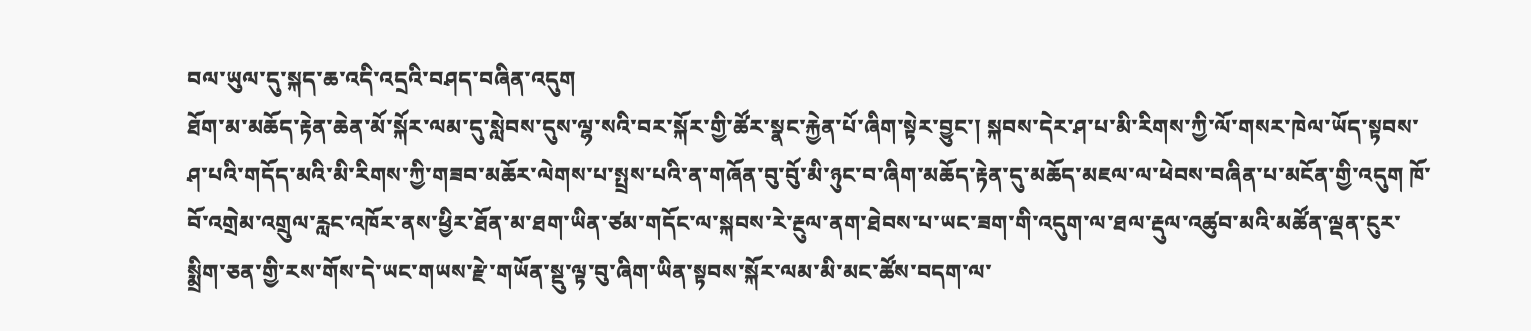བལ་ཡུལ་དུ་སྐད་ཆ་འདི་འདྲའི་བཤད་བཞིན་འདུག
ཐོག་མ་མཆོད་རྟེན་ཆེན་མོ་སྐོར་ལམ་དུ་སླེབས་དུས་ལྷ་སའི་བར་སྐོར་གྱི་ཚོར་སྣང་རྐྱེན་པོ་ཞིག་སྟེར་བྱུང་། སྐབས་དེར་ཤ་པ་མི་རིགས་ཀྱི་ལོ་གསར་ཁེལ་ཡོད་སྟབས་ཤ་པའི་གདོད་མའི་མི་རིགས་ཀྱི་གཟབ་མཆོར་ལེགས་པ་སྤྲས་པའི་ན་གཞོན་བུ་བོུ་མི་ཉུང་བ་ཞིག་མཆོད་རྟེན་དུ་མཆོད་མཇལ་ལ་ཕེབས་བཞིན་པ་མངོན་གྱི་འདུག ཁོ་བོ་འགྲེམ་འགྲུལ་རླང་འཁོར་ནས་ཕྱིར་ཐོན་མ་ཐག་ཡིན་ཙམ་གདོང་ལ་སྐབས་རེ་རྔུལ་ནག་ཐེབས་པ་ཡང་ཟག་གི་འདུག་ལ་ཐལ་རྡུལ་འཚུབ་མའི་མཚོན་ལྡན་ངུར་སྨྲིག་ཅན་གྱི་རས་གོས་དེ་ཡང་གཡས་རྫེ་གཡོན་སྡུ་ལྟ་བུ་ཞིག་ཡིན་སྟབས་སྐོར་ལམ་མི་མང་ཚོས་བདག་ལ་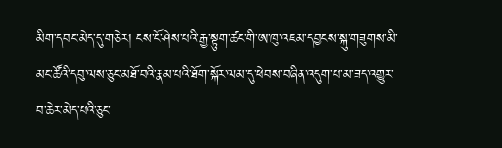མིག་དབང་མེད་དུ་གཅེར། ངས་ངོ་ཤེས་པའི་རྒྱ་སྟུག་ཚང་གི་ཨ་ཁུ་འཇམ་དབྱངས་སྐུ་གཟུགས་མི་མང་ཚོའི་དབུ་ལས་ཅུང་མཐོ་བའི་རྣམ་པའི་ཐོག་སྐོར་ལམ་དུ་ཕེབས་བཞིན་འདུག་པ་མ་ཟད་འགྱུར་བ་ཆེར་མེད་པའི་ཅུང་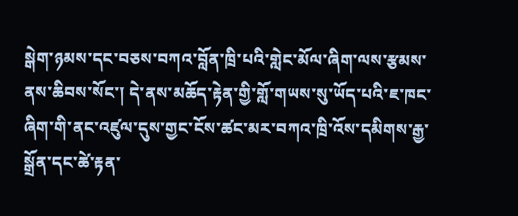སྒེག་ཉམས་དང་བཅས་བཀའ་བློན་ཁྲི་པའི་གླེང་མོལ་ཞིག་ལས་རྩམས་ནས་ཆིབས་སོང་། དེ་ནས་མཆོད་རྟེན་གྱི་གློ་གཡས་སུ་ཡོད་པའི་ཇ་ཁང་ཞིག་གི་ནང་འཛུལ་དུས་གྱང་ངོས་ཚང་མར་བཀའ་ཁྲི་འོས་དམིགས་རྒྱ་སྒྲོན་དང་ཚེ་རྟན་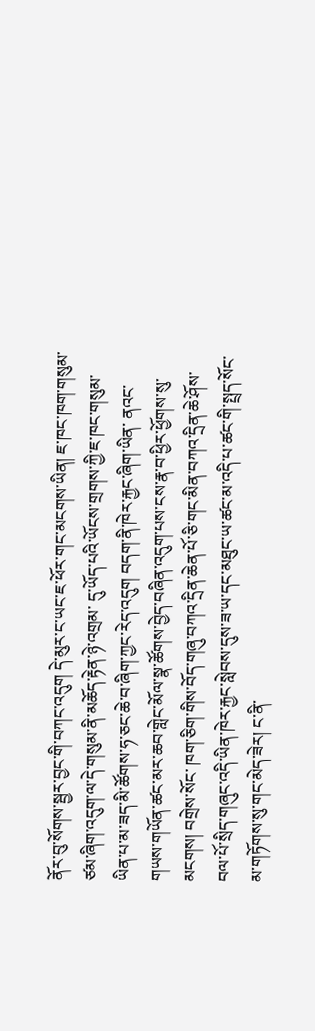ནོར་བུ་སོགས་སྦྱར་བྱང་གི་བཀང་འདུག དེ་མུར་ང་ཡང་ཇ་ཕོར་གང་མངགས་ཡིན། ཇ་ཁང་ཁག་གསུམ་ཙམ་ཞིག་འདུག་ལ་དེ་གསུམ་ནི་མཆོད་རྟེན་ཉེ་འགྲམ་ དུ་ཡོད་པའི་ཡོངས་གྲགས་ཀྱི་ཇ་ཁང་གསུམ་ཡིན་པ་མ་ཟད་མི་ཚོགས་ཧ་ཅང་ཆེ་བ་ཞིག་ཀྱང་རེད་འདུག བདག་ནི་ཁེར་རྐྱང་ཞིག་ཡིན་ ནའང་གཡས་གཡོན་ཚང་མར་ཆབ་གླེང་མོལ་སྣ་ཚོགས་བྱེད་བཞིན་འདུག་པས་ངས་རྣ་བ་ཕྱིར་ཕྱོགས་སུ་མངགས། བགྲེས་སོང་ ཁག་ཅིག་གིས་བོད་གཞུ་བཀའ་དྲིན་ཆེན་པོ་ཅི་གང་མིན་བཀའ་དྲིན་ཆེ་ཤོས་བལ་པོ་སྲིད་གཞུང་འདི་ཡིན་ཁེར་རྐྱང་སླེབས་དུས་ཟ་ཡ་དང་མཐུང་ཡ་ཚང་མ་འདི་པ་ཚང་གི་སྤྲད་སོང་མ་གཏོགས་སུ་གང་མེད་ཟེར། ང་ནི་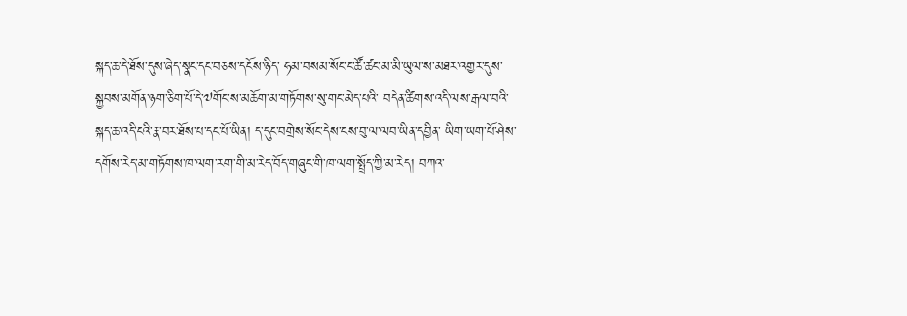སྐད་ཆ་དེ་ཐོས་དུས་ཞེད་སྣང་དང་བཅས་དངོས་ཉིད་ ཧམ་བསམ་སོང་ང་ཚོ་ཚང་མ་མི་ཡུལ་ས་མཐར་འགྱར་དུས་སྐྱབས་མགོན་ཉག་ཅིག་པོ་དེ་༧གོང་ས་མཆོག་མ་གཏོགས་སུ་གང་མེད་པའི་ བདེན་ཚིགས་འདི་ལས་རྒལ་བའི་སྐད་ཆ་འདི་ངའི་རྣ་བར་ཐོས་པ་དང་པོ་ཡིན། ད་དུང་བགྲེས་སོང་དེས་ངས་བུ་ལ་ལབ་ཡིན་དབྱིན་ ཡིག་ཡག་པོ་ཤེས་དགོས་རེད་མ་གཏོགས་ཁ་ལག་རག་གི་མ་རེད་བོད་གཞུང་གི་ཁ་ལག་སྤྲོད་ཀྱི་མ་རེད། བཀའ་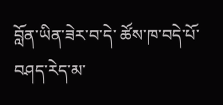བློན་ཡིན་ཟེར་བ་དེ་ ཚོས་ཁ་བདེ་པོ་བཤད་རེད་མ་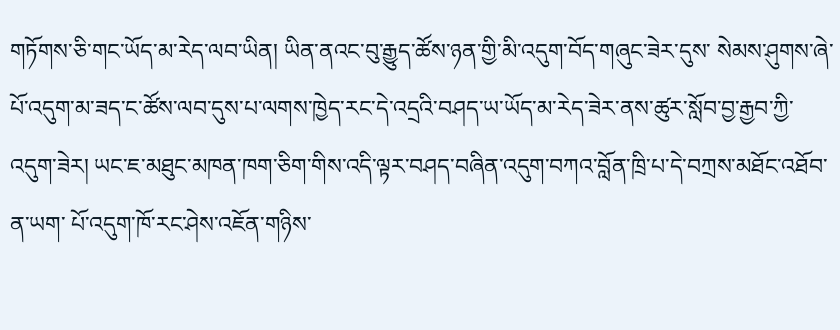གཏོགས་ཅི་གང་ཡོད་མ་རེད་ལབ་ཡིན། ཡིན་ནའང་བུ་རྒྱུད་ཚོས་ཉན་གྱི་མི་འདུག་བོད་གཞུང་ཟེར་དུས་ སེམས་ཤུགས་ཞེ་པོ་འདུག་མ་ཟད་ང་ཚོས་ལབ་དུས་པ་ལགས་ཁྱེད་རང་དེ་འདྲའི་བཤད་ཡ་ཡོད་མ་རེད་ཟེར་ནས་ཚུར་སློབ་བྱ་རྒྱབ་ཀྱི་ འདུག་ཟེར། ཡང་ཇ་མཐུང་མཁན་ཁག་ཅིག་གིས་འདི་ལྟར་བཤད་བཞིན་འདུག་བཀའ་བློན་ཁྲི་པ་དེ་བཀྲས་མཐོང་འཐོབ་ན་ཡག་ པོ་འདུག་ཁོ་རང་ཤེས་འཇོན་གཉིས་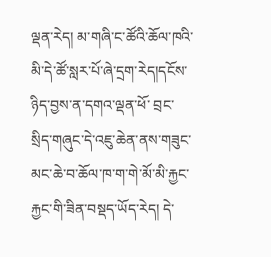ལྡན་རེད། མ་གཞི་ང་ཚོའི་ཆོལ་ཁའི་མི་དེ་ཚོ་སླར་པོ་ཞེ་དྲག་རེད།དངོས་ཉིད་བྱས་ན་དགའ་ལྡན་ཕོ་ བྲང་སྲིད་གཞུང་དེ་འཇུ་ཆེན་ནས་གཟུང་མང་ཆེ་བ་ཆོལ་ཁ་ག་གེ་མོ་མི་རྐྱང་རྐྱང་གི་ཟིན་བསྡད་ཡོད་རེད། དེ་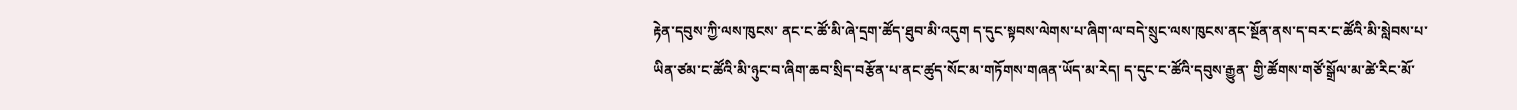རྟེན་དབུས་ཀྱི་ལས་ཁུངས་ ནང་ང་ཚོ་མི་ཞེ་དྲག་ཚོད་ཐུབ་མི་འདུག ད་དུང་སྟབས་ལེགས་པ་ཞིག་ལ་བདེ་སྲུང་ལས་ཁུངས་ནང་སྔོན་ནས་ད་བར་ང་ཚོའི་མི་སླེབས་པ་ཡིན་ཙམ་ང་ཚོའི་མི་ཉུང་བ་ཞིག་ཆབ་སྲིད་བརྩོན་པ་ནང་ཚུད་སོང་མ་གཏོགས་གཞན་ཡོད་མ་རེད། ད་དུང་ང་ཚོའི་དབུས་རྒྱུན་ གྱི་ཚོགས་གཙོ་སྒྲོལ་མ་ཚེ་རིང་མོ་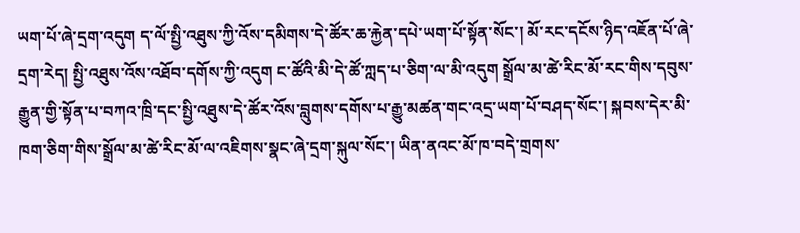ཡག་པོ་ཞེ་དྲག་འདུག ད་ལོ་སྤྱི་འཐུས་ཀྱི་འོས་དམིགས་དེ་ཚོར་ཆ་རྐྱེན་དཔེ་ཡག་པོ་སྟོན་སོང་། མོ་རང་དངོས་ཉིད་འཇོན་པོ་ཞེ་དྲག་རེད། སྤྱི་འཐུས་འོས་འཐོབ་དགོས་ཀྱི་འདུག ང་ཚོའི་མི་དེ་ཚོ་ཀླད་པ་ཅིག་ལ་མི་འདུག སྒྲོལ་མ་ཚེ་རིང་མོ་རང་གིས་དབུས་རྒྱུན་གྱི་སྟོན་པ་བཀའ་ཁྲི་དང་སྤྱི་འཐུས་དེ་ཚོར་འོས་བླུགས་དགོས་པ་རྒྱུ་མཚན་གང་འདྲ་ཡག་པོ་བཤད་སོང་། སྐབས་དེར་མི་ཁག་ཅིག་གིས་སྒྲོལ་མ་ཚེ་རིང་མོ་ལ་འཇིགས་སྣང་ཞེ་དྲག་སྐུལ་སོང་། ཡིན་ནའང་མོ་ཁ་བདེ་གྲགས་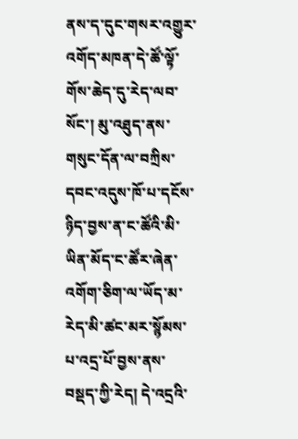ནས་ད་དུང་གསར་འགྱུར་འགོད་མཁན་དེ་ཚོ་ལྟོ་གོས་ཆེད་དུ་རེད་ལབ་སོང་། མུ་འཐུད་ནས་གསུང་དོན་ལ་བཀྲིས་དབང་འདུས་ཁོ་པ་དངོས་ཉིད་བྱས་ན་ང་ཚོའི་མི་ཡིན་མོད་ང་ཚོར་ཞེན་འགོག་ཅིག་ལ་ཡོད་མ་རེད་མི་ཚང་མར་སྙོམས་པ་འདྲ་པོ་བྱས་ནས་བསྡད་ཀྱི་རེད། དེ་འདྲའི་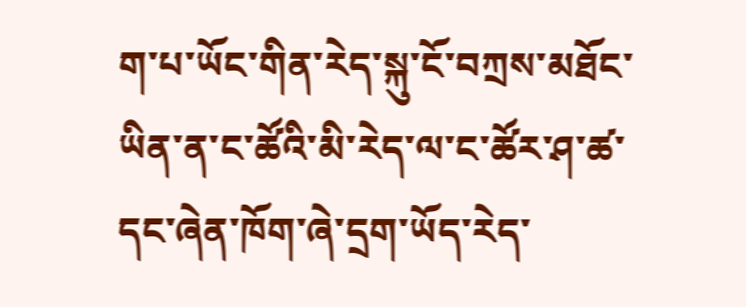ག་པ་ཡོང་གིན་རེད་སྐུ་ངོ་བཀྲས་མཐོང་ཡིན་ན་ང་ཚོའི་མི་རེད་ལ་ང་ཚོར་ཤ་ཚ་དང་ཞེན་ཁོག་ཞེ་དྲག་ཡོད་རེད་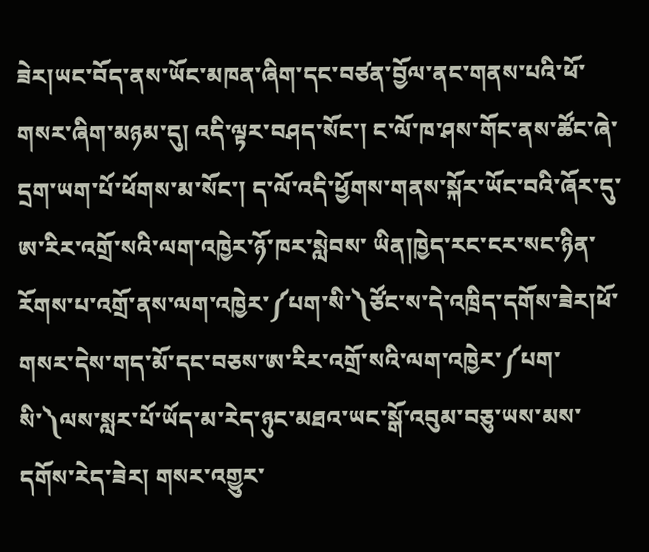ཟེར།ཡང་བོད་ནས་ཡོང་མཁན་ཞིག་དང་བཙན་བྱོལ་ནང་གནས་པའི་ཕོ་གསར་ཞིག་མཉམ་དུ། འདི་ལྟར་བཤད་སོང་། ང་ལོ་ཁ་ཤས་གོང་ནས་ཚོང་ཞེ་དྲག་ཡག་པོ་ཕོགས་མ་སོང་། ད་ལོ་འདི་ཕྱོགས་གནས་སྐོར་ཡོང་བའི་ཞོར་དུ་ཨ་རིར་འགྲོ་སའི་ལག་འཁྱེར་ཉོ་ཁར་སླེབས་ ཡིན།ཁྱེད་རང་ངར་སང་ཉིན་རོགས་པ་འགྲོ་ནས་ལག་འཁྱེར་༼པག་སི་༽ཙོང་ས་དེ་འཁྲིད་དགོས་ཟེར།ཕོ་གསར་དེས་གད་མོ་དང་བཅས་ཨ་རིར་འགྲོ་སའི་ལག་འཁྱེར་༼པག་སི་༽ལས་སླར་པོ་ཡོད་མ་རེད་ཉུང་མཐའ་ཡང་སྒོ་འབུམ་བཅུ་ཡས་མས་དགོས་རེད་ཟེར། གསར་འགྱུར་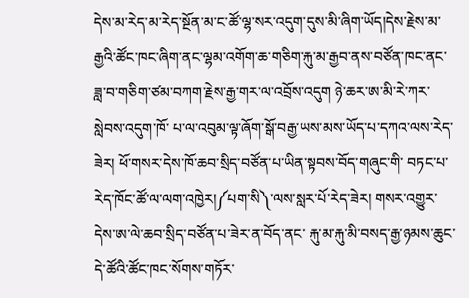དེས་མ་རེད་མ་རེད་སྔོན་མ་ང་ཚོ་ལྷ་སར་འདུག་དུས་མི་ཞིག་ཡོད།དེས་རྗེས་མ་རྒྱའི་ཚོང་ཁང་ཞིག་ནང་ལྷམ་འགོག་ཆ་གཅིག་རྐུ་མ་རྒྱབ་ནས་བཙོན་ཁང་ནང་ཟླ་བ་གཅིག་ཙམ་བཀག་རྗེས་རྒྱ་གར་ལ་འབྲོས་འདུག ཉེ་ཆར་ཨ་མི་རེ་ཀར་སླེབས་འདུག་ཁོ་ པ་ལ་འབུམ་ལྟ་ཞོག་སྒོ་བརྒྱ་ཡས་མས་ཡོད་པ་དཀའ་ལས་རེད་ཟེར། ཕོ་གསར་དེས་ཁོ་ཆབ་སྲིད་བཙོན་པ་ཡིན་སྟབས་བོད་གཞུང་གི་ བཏང་པ་རེད་ཁོང་ཚོ་ལ་ལག་འཁྱེར།༼པག་སི༽་ལས་སླར་པོ་རེད་ཟེར། གསར་འགྱུར་དེས་ཨ་ལེ་ཆབ་སྲིད་བཙོན་པ་ཟེར་ན་བོད་ནང་ རྐུ་མ་རྐུ་མི་བསད་རྒྱ་ཉམས་ཆུང་དེ་ཚོའི་ཚོང་ཁང་སོགས་གཏོར་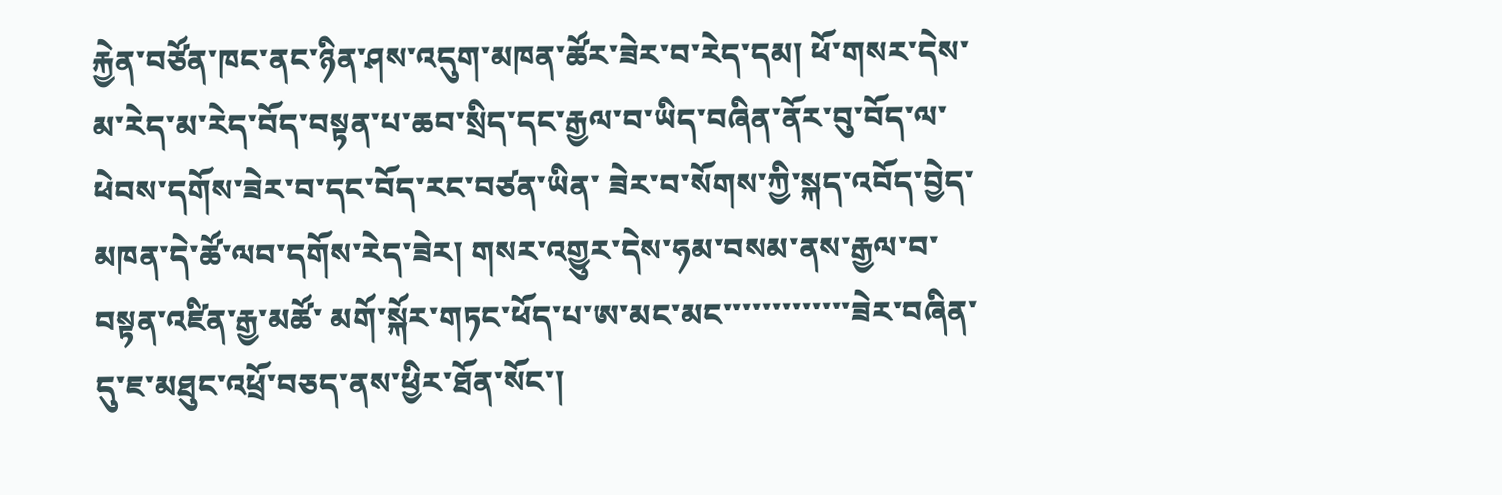རྐྱེན་བཙོན་ཁང་ནང་ཉིན་ཤས་འདུག་མཁན་ཚོར་ཟེར་བ་རེད་དམ། ཕོ་གསར་དེས་མ་རེད་མ་རེད་བོད་བསྟན་པ་ཆབ་སྲིད་དང་རྒྱལ་བ་ཡིད་བཞིན་ནོར་བུ་བོད་ལ་ཕེབས་དགོས་ཟེར་བ་དང་བོད་རང་བཙན་ཡིན་ ཟེར་བ་སོགས་ཀྱི་སྐད་འབོད་བྱེད་མཁན་དེ་ཚོ་ལབ་དགོས་རེད་ཟེར། གསར་འགྱུར་དེས་ཧམ་བསམ་ནས་རྒྱལ་བ་བསྟན་འཛིན་རྒྱ་མཚོ་ མགོ་སྐོར་གཏང་ཕོད་པ་ཨ་མང་མང་་་་་་་་་་་་་ཟེར་བཞིན་དུ་ཇ་མཐུང་འཕྲོ་བཅད་ནས་ཕྱིར་ཐོན་སོང་།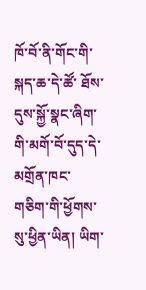ཁོ་བོ་ནི་གོང་གི་སྐད་ཆ་དེ་ཚོ་ ཐོས་དུས་སྐྱོ་སྣང་ཞིག་གི་མགོ་བོ་དུད་དེ་མགྲོན་ཁང་གཅིག་གི་ཕྱོགས་སུ་ཕྱིན་ཡིན། ཡིག་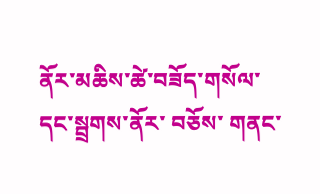ནོར་མཆིས་ཚེ་བཟོད་གསོལ་དང་སྦྲགས་ནོར་ བཅོས་ གནང་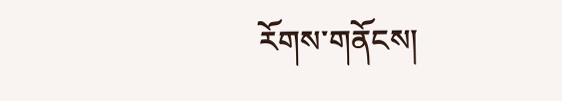རོགས་གནོངས།